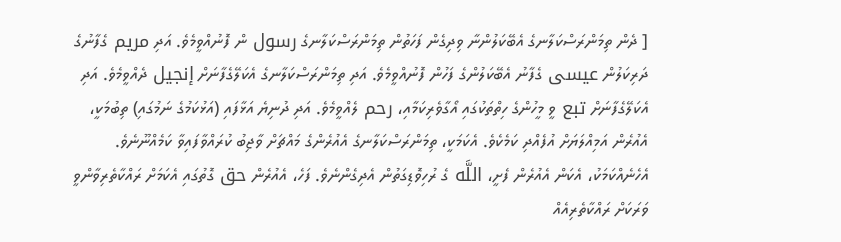[ ދެން ތިމަންރަސްކަލާނގެ އެބޭކަލުންނާ ވިދިގެން ފަހަތުން ތިމަންރަސްކަލާނގެ رسول ން ފޮނުއްވީމެވެ. އަދި مريم ގެފާނުގެ ދަރިކަލުން عيسى ގެފާނު އެބޭކަލުންގެ ފަހުން ފޮނުއްވީމެވެ. އަދި ތިމަންރަސްކަލާނގެ އެކަލޭގެފާނަށް إنجيل ދެއްވީމެވެ. އަދި އެކަލޭގެފާނަށް تبع ވީ މީހުންގެ ހިތްތަކުގައި އޯގާވެރިކަމާއި، رحم ލެއްވީމެވެ. އަދި ދުނިޔެ އަޅާފައި (އަޅުކަމުގެ ނަމުގައި) ތިބުމަކީ، އެއުރެން އަމިއްލަޔަށް އުފެއްދި ކަމެކެވެ. އެކަމަކީ، ތިމަންރަސްކަލާނގެ އެއުރެންގެ މައްޗަށް ވާޖިބު ކުރައްވާފައިވާ ކަމެއްނޫނެވެ. އެހެނެއްކަމަކު، އެކަން އެއުރެން ފެށީ، اللَّه ގެ ރުހިވޮޑިގަތުން އެދިގެންނެވެ. ފަހެ، އެއުރެން حق ގޮތުގައި އެކަމަށް ރައްކާތެރިވާންވީ ވަރަކަށް ރައްކާތެރިއެއް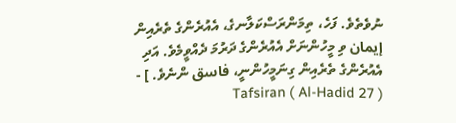ނުވެތެވެ. ފަހެ، ތިމަންރަސްކަލާނގެ، އެއުރެންގެ ތެރެއިން إيمان ވި މީހުންނަށް އެއުރެންގެ ދަރުމަ ދެއްވީމެވެ. އަދި އެއުރެންގެ ތެރެއިން ގިނަމީހުންނީ، فاسق ންނެވެ. ] - Tafsiran ( Al-Hadid 27 )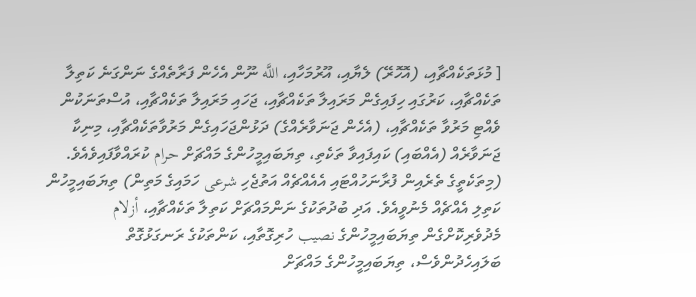[ މުޅަތަކެއްޗާއި، (އޮހޮރޭ) ލެޔާއި، އޫރުމަހާއި، اللَّه ނޫން އެހެން ފަރާތެއްގެ ނަންގަނެ ކަތިލާ ތަކެއްޗާއި، ކަރުގައި ހިފައިގެން މަރައިލާ ތަކެއްޗާއި، ޖަހައި މަރައިލާ ތަކެއްޗާއި، އުސްތަނަކުން ވެއްޓި މަރުވާ ތަކެއްޗާއި، (އެހެން ޖަނަވާރެއްގެ) ދަޅުންޖަހައިގެން މަރުވާތަކެއްޗާއި، މިނިކާ ޖަނަވާރެއް (އެއްބައި) ކައިފައިވާ ތަކެތި، ތިޔަބައިމީހުންގެ މައްޗަށް حرام ކުރައްވާފައިވެއެވެ. (މިތަކެތީގެ ތެރެއިން ފުރާނަހުއްޓައި އެއެއްޗެއް އަތުޖެހި شرعى ހަމައިގެ މަތިން) ތިޔަބައިމީހުން ކަތިލި އެއްޗެއް މެނުވީއެވެ. އަދި ބުދުތަކުގެ ނަންމައްޗަށް ކަތިލާ ތަކެއްޗާއި، أزلام މެދުވެރިކޮށްގެން ތިޔަބައިމީހުންގެ نصيب ހުރިގޮތާއި، ކަންތަކުގެ ރަނގަޅުގޮތް ބަލައިހެދުންވެސް، ތިޔަބައިމީހުންގެ މައްޗަށް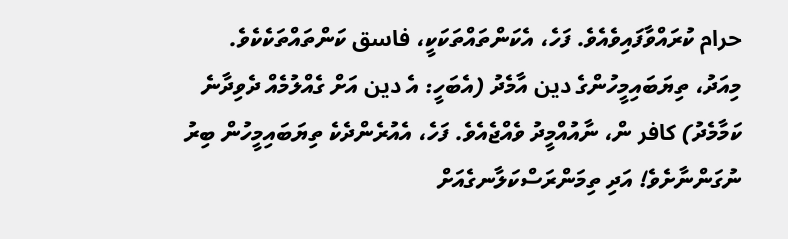حرام ކުރައްވާފައިވެއެވެ. ފަހެ، އެކަންތައްތަކަކީ، فاسق ކަންތައްތަކެކެވެ. މިއަދު، ތިޔަބައިމީހުންގެ دين އާމެދު (އެބަހީ: އެ دين އަށް ގެއްލުމެއް ދެވިދާނެ ކަމާމެދު) كافر ން، ނާއުއްމީދު ވެއްޖެއެވެ. ފަހެ، އެއުރެންދެކެ ތިޔަބައިމީހުން ބިރު ނުގަންނާށެވެ! އަދި ތިމަންރަސްކަލާނގެއަށް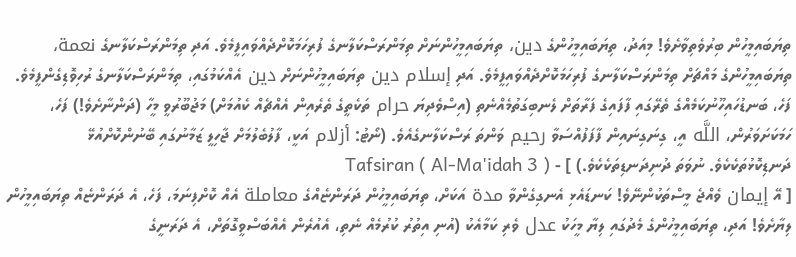ތިޔަބައިމީހުން ބިރުވެތިވާށެވެ! މިއަދު، ތިޔަބައިމީހުންގެ دين، ތިޔަބައިމީހުންނަށް ތިމަންރަސްކަލާނގެ ފުރިހަމަކޮށްދެއްވައިފީމެވެ. އަދި ތިމަންރަސްކަލާނގެ نعمة، ތިޔަބައިމީހުންގެ މައްޗަށް ތިމަންރަސްކަލާނގެ ފުރިހަމަކޮށްދެއްވައިފީމެވެ. އަދި إسلام دين ތިޔަބައިމީހުންނަށް دين އެއްކަމުގައި، ތިމަންރަސްކަލާނގެ ރުހިވޮޑިގެންފީމެވެ. ފަހެ، ބަނޑުހައިހޫނުކަމެއްގެ ތެރޭގައި ފާފައިގެ ފަރާތަށް ލެނބިގަތުމެއްނެތި (އިސްވެދިޔަ حرام ތަކެތީގެ ތެރެއިން އެއްޗެއް ކެއުމަށް) މަޖުބޫރުވީ މީހާ (ދަންނާށެވެ!) ފަހެ، ހަމަކަށަވަރުން، اللَّه އީ، ގިނަގިނައިން ފާފަފުއްސަވާ رحيم ވަންތަ ރަސްކަލާނގެއެވެ. (ނޯޓު: أزلام އަކީ، ފާލުބެލުމަށް ޖާހިލީ ޒަމާނުގައި ބޭނުންކޮށްއުޅޭ ދަނޑިކޮޅުތަކެކެވެ. ނުވަތަ ދުނިދަނޑިތަކެކެވެ.) ] - Tafsiran ( Al-Ma'idah 3 )
[ އޭ إيمان ވެއްޖެ މީސްތަކުންނޭވެ! ކަނޑައެޅި އެނގިގެންވާ مدة އަކަށް، ތިޔަބައިމީހުން ދަރަންޏެއްގެ معاملة އެއް ކޮށްފިނަމަ، ފަހެ، އެ ދަރަންޏެއް ތިޔަބައިމީހުން ލިޔާށެވެ! އަދި، ތިޔަބައިމީހުންގެ މެދުގައި ލިޔާ މީހަކު عدل ވެރި ކަމާއެކު (އުނި އިތުރު ކުރުމެއް ނެތި، އެއުރެން އެއްބަސްވީގޮތަށް، އެ ދަރަނީގެ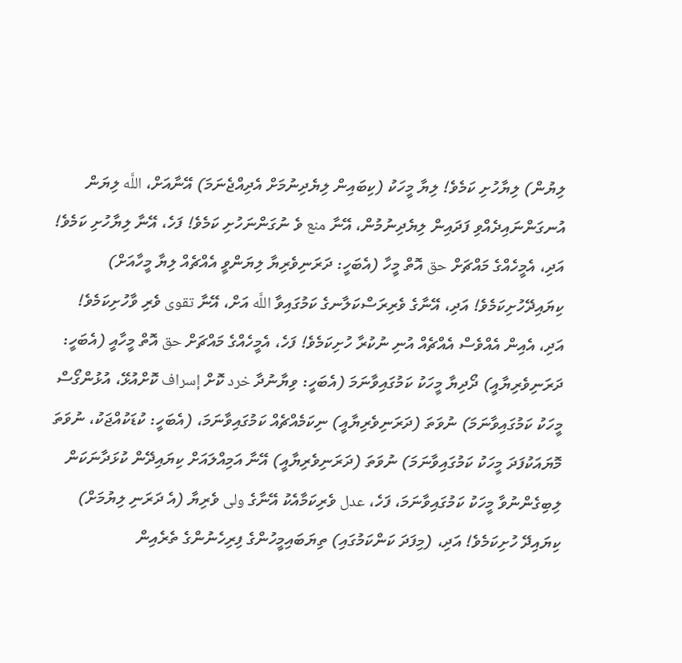ލިޔުން) ލިޔާހުށި ކަމެވެ! ލިޔާ މީހަކު (ކިބައިން ލިޔެދިނުމަށް އެދިއްޖެނަމަ) އޭނާއަށް، اللَّه ލިޔަން އުނގަންނައިދެއްވި ފަދައިން ލިޔެދިނުމުން، އޭނާ منع ވެ ނުގަންނަހުށި ކަމެވެ! ފަހެ، އޭނާ ލިޔާހުށި ކަމެވެ! އަދި، އެމީހެއްގެ މައްޗަށް حق އޮތް މީހާ (އެބަހީ: ދަރަނިވެރިޔާ ލިޔަންވީ އެއްޗެއް ލިޔާ މީހާއަށް) ކިޔައިދޭހުށިކަމެވެ! އަދި، އޭނާގެ ވެރިރަސްކަލާނގެ ކަމުގައިވާ اللَّه އަށް، އޭނާ تقوى ވެރި ވާހުށިކަމެވެ! އަދި، އެއިން އެއްވެސް އެއްޗެއް އުނި ނުކުރާ ހުށިކަމެވެ! ފަހެ، އެމީހެއްގެ މައްޗަށް حق އޮތް މީހާއީ (އެބަހީ: ދަރަނިވެރިޔާއީ) ދޯދިޔާ މީހަކު ކަމުގައިވާނަމަ (އެބަހީ: ވިޔާނުދާ خرد ކޮށް إسراف ކޮށްއުޅޭ، އުޅުންގޯސް މީހަކު ކަމުގައިވާނަމަ) ނުވަތަ (ދަރަނިވެރިޔާއީ) ނިކަމެއްޗެއް ކަމުގައިވާނަމަ، (އެބަހީ: ކުޑަކުއްޖަކު، ނުވަތަ މޮޔައަކުފަދަ މީހަކު ކަމުގައިވާނަމަ) ނުވަތަ (ދަރަނިވެރިޔާއީ) އޭނާ އަމިއްލައަށް ކިޔައިދޭން ކުޅަދާނަކަން ލިބިގެންނުވާ މީހަކު ކަމުގައިވާނަމަ، ފަހެ، عدل ވެރިކަމާއެކު އޭނާގެ ولى ވެރިޔާ (އެ ދަރަނި ލިޔުމަށް) ކިޔައިދޭ ހުށިކަމެވެ! އަދި، (މިފަދަ ކަންކަމުގައި) ތިޔަބައިމީހުންގެ ފިރިހެނުންގެ ތެރެއިން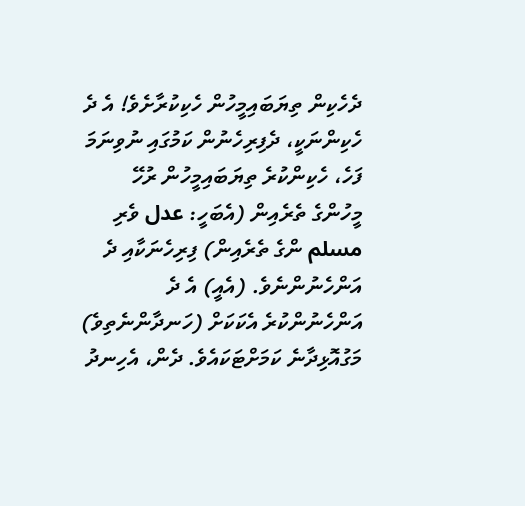ދެހެކިން ތިޔަބައިމީހުން ހެކިކުރާށެވެ! އެ ދެ ހެކިންނަކީ، ދެފިރިހެނުން ކަމުގައި ނުވިނަމަ ފަހެ، ހެކިންކުރެ ތިޔަބައިމީހުން ރުހޭ މީހުންގެ ތެރެއިން (އެބަހީ: عدل ވެރި مسلم ންގެ ތެރެއިން) ފިރިހެނަކާއި ދެ އަންހެނުންނެވެ. (އެއީ) އެ ދެ އަންހެނުންކުރެ އެކަކަށް (ހަނދާންނެތިވެ) މަގުއޮޅިދާނެ ކަމަށްޓަކައެވެ. ދެން، އެހިނދު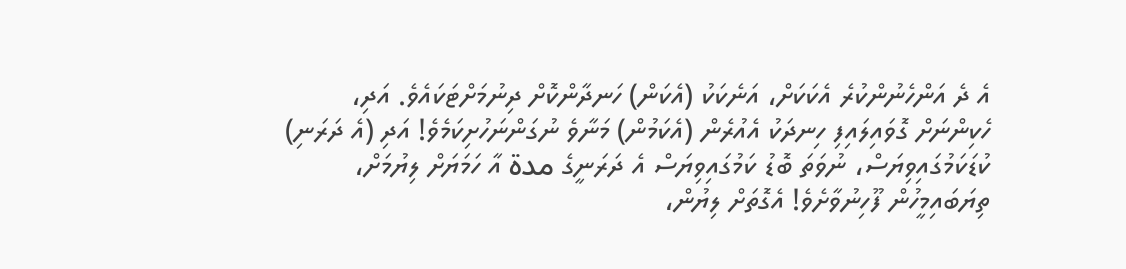އެ ދެ އަންހެނުންކުރެ އެކަކަށް، އަނެކަކު (އެކަން) ހަނދާންކޮށް ދިނުމަށްޓަކައެވެ. އަދި، ހެކިންނަށް ގޮވައިލައިފި ހިނދަކު އެއުރެން (އެކަމުން) މަނާވެ ނުގަންނަހުށިކަމެވެ! އަދި (އެ ދަރަނި) ކުޑަކަމުގައިވިޔަސް، ނުވަތަ ބޮޑު ކަމުގައިވިޔަސް އެ ދަރަނީގެ مدة އާ ހަމަޔަށް ލިޔުމަށް، ތިޔަބައިމީހުން ފޫހިނުވާށެވެ! އެގޮތަށް ލިޔުން،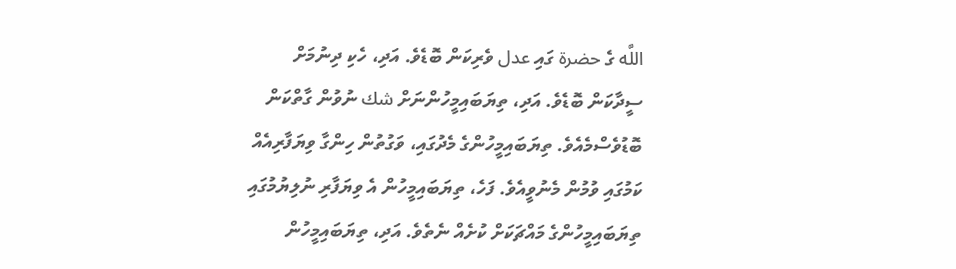اللَّه ގެ حضرة ގައި عدل ވެރިކަން ބޮޑެވެ. އަދި، ހެކި ދިނުމަށް ސީދާކަން ބޮޑެވެ. އަދި، ތިޔަބައިމީހުންނަށް شك ނުވުން ގާތްކަން ބޮޑުވެސްމެއެވެ. ތިޔަބައިމީހުންގެ މެދުގައި، ވަގުތުން ހިންގާ ވިޔަފާރިއެއް ކަމުގައި ވުމުން މެނުވީއެވެ. ފަހެ، ތިޔަބައިމީހުން އެ ވިޔަފާރި ނުލިޔުމުގައި ތިޔަބައިމީހުންގެ މައްޗަކަށް ކުށެއް ނެތެވެ. އަދި، ތިޔަބައިމީހުން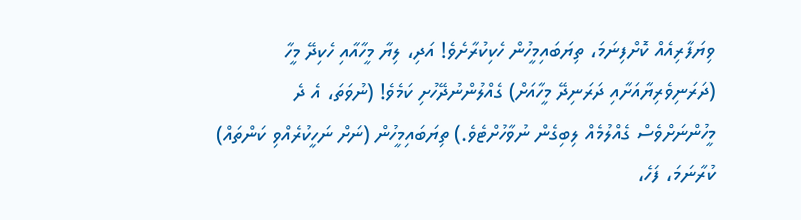ވިޔަފާރިއެއް ކޮށްފިނަމަ، ތިޔަބައިމީހުން ހެކިކުރާށެވެ! އަދި، ލިޔާ މީހާއާއި ހެކިދޭ މީހާ (ދަރަނިވެރިޔާއަށާއި ދަރަނިދޭ މީހާއަށް) ގެއްލުންނުދޭހުށި ކަމެވެ! (ނުވަތަ، އެ ދެ މީހުންނަށްވެސް ގެއްލުމެއް ލިބިގެން ނުވާހުށްޓެވެ.) ތިޔަބައިމީހުން (ނަށް ނަހީކުރެއްވި ކަންތައް) ކުރާނަމަ، ފަހެ،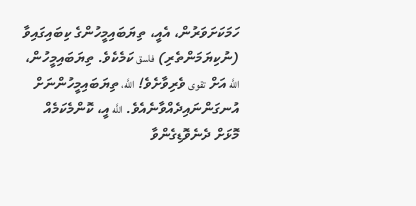ހަމަކަށަވަރުން، އެއީ، ތިޔަބައިމީހުންގެ ކިބައިގައިވާ (ނުކިޔަމަންތެރި) فاسق ކަމެކެވެ. ތިޔަބައިމީހުން، اللَّه އަށް تقوى ވެރިވާށެވެ! اللَّه، ތިޔަބައިމީހުންނަށް އުނގަންނައިދެއްވާނެއެވެ. اللَّه އީ، ކޮންމެކަމެއް މޮޅަށް ދެނެވޮޑިގެންވާ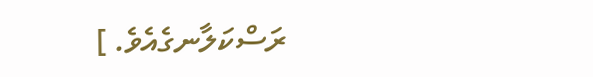ރަސްކަލާނގެއެވެ. ]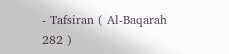- Tafsiran ( Al-Baqarah 282 )